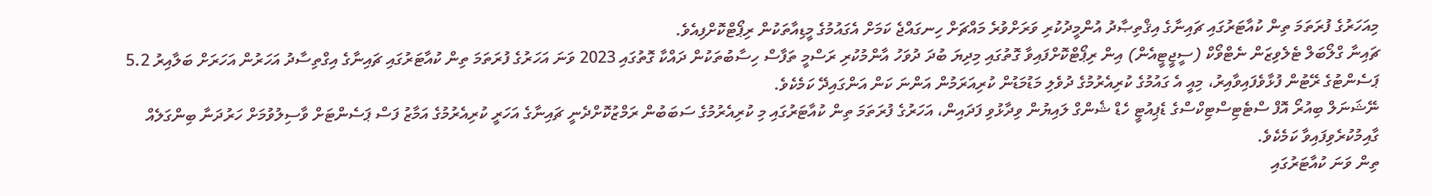މިއަހަރުގެ ފުރަތަމަ ތިން ކުއާޓަރުގައި ޗައިނާގެ އިޤްތިޞާދު އުންމީދުކުރި ވަރަށްވުރެ މައްޗަށް ހިނގައްޖެ ކަމަށް އެގައުމުގެ މީޑިއާތަކުން ރިޕޯޓްކޮށްފިއެވެ.
ޗައިނާ ގްލޯބަލް ޓެލެވިޒަން ނެޓްވޯކް (ސީޖީޓީއެން) އިން ރިޕޯޓްކޮށްފައިވާ ގޮތުގައި މިދިޔަ ބުދަ ދުވަހު އާންމުކުރި ރަސްމީ ތަފާސް ހިސާބުތަކުން ދައްކާ ގޮތުގައި 2023 ވަނަ އަހަރުގެ ފުރަތަމަ ތިން ކުއާޓަރުގައި ޗައިނާގެ އިގްތިސާދު އަހަރުން އަހަރަށް ބަލާއިރު 5.2 ޕަސެންޓުގެ ރޭޓުން ފުޅާވެފައިވާއިރު، މިއީ އެ ގައުމުގެ ކުރިއެރުމުގެ ދުވެލި މަޑުމަޑުން ކުރިއަރަމުން އަންނަ ކަން އަންގައިދޭ ކަމެކެވެ.
ނޭޝަނަލް ބިއުރޯ އޮފް ސްޓެޓިސްޓިކްސްގެ ޑެޕިއުޓީ ހެޑް ޝެންގް ލައިޔުން ވިދާޅުވި ފަދައިން، އަހަރުގެ ފުރަތަމަ ތިން ކުއާޓަރުގައި މި ކުރިއެރުމުގެ ސަބަބުން ރަމްޒުކޮށްދެނީ ޗައިނާގެ އަހަރީ ކުރިއެރުމުގެ އަމާޒު ފަސް ޕަސެންޓަށް ވާސިލުވުމަށް ހަރުދަނާ ބިންގަލެއް ގާއިމުކުރެވިފައިވާ ކަމެކެވެ.
ތިން ވަނަ ކުއާޓަރުގައި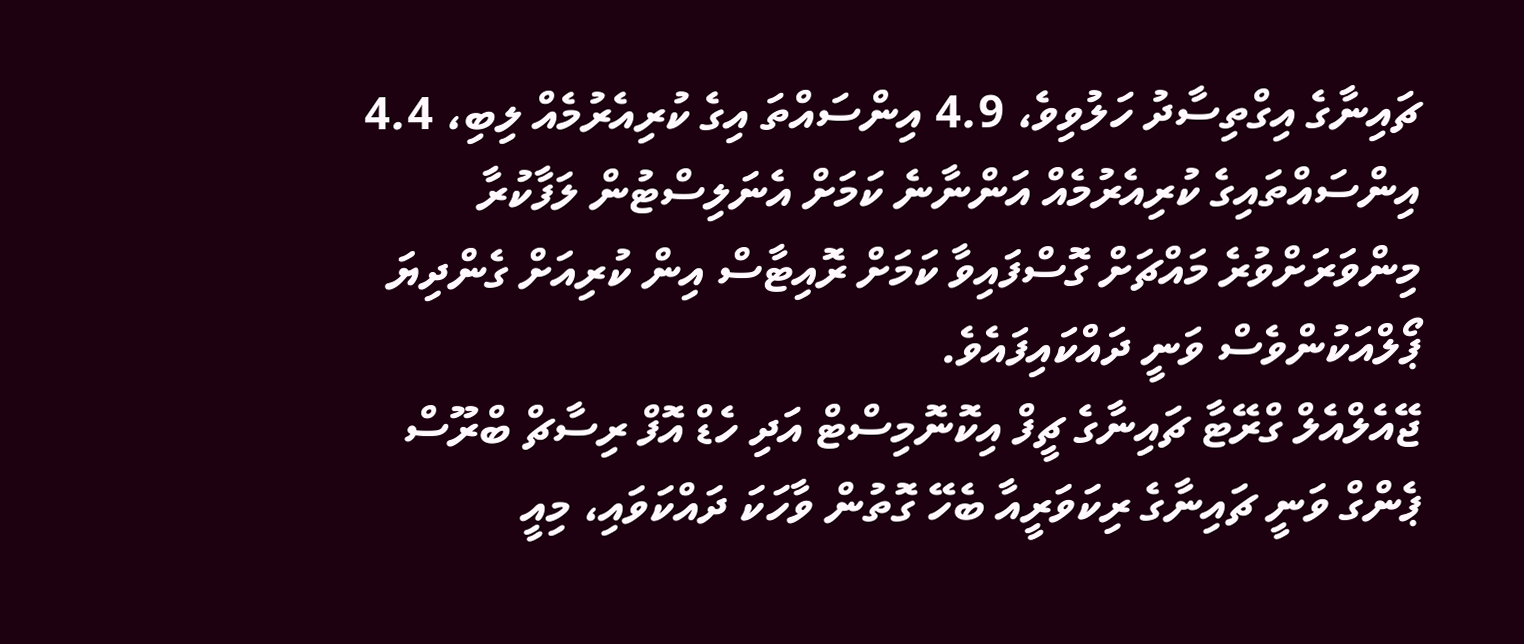ޗައިނާގެ އިގްތިސާދު ހަލުވިވެ، 4.9 އިންސައްތަ އިގެ ކުރިއެރުމެއް ލިބި، 4.4 އިންސައްތައިގެ ކުރިއެރުމެއް އަންނާނެ ކަމަށް އެނަލިސްޓުން ލަފާކުރާ މިންވަރަށްވުރެ މައްޗަށް ގޮސްފައިވާ ކަމަށް ރޮއިޓާސް އިން ކުރިއަށް ގެންދިޔަ ޕޯލްއަކުންވެސް ވަނީ ދައްކައިފައެވެ.
ޖޭއެލްއެލް ގްރޭޓާ ޗައިނާގެ ޗީފް އިކޮނޮމިސްޓް އަދި ހެޑް އޮފް ރިސާޗް ބްރޫސް ޕެންގް ވަނީ ޗައިނާގެ ރިކަވަރީއާ ބެހޭ ގޮތުން ވާހަކަ ދައްކަވައި، މިއީ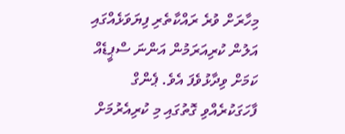މިހާރަށް ވުރެ ރައްކާތެރި ފިޔަވަޅެއްގައި އަލުން ކުރިއަރަމުން އަންނަ ސްޕީޑެއް ކަމަށް ވިދާޅުވެފަ އެވެ. ޕެންގް ފާހަގަކުރެއްވި ގޮތުގައި މި ކުރިއެރުމަށް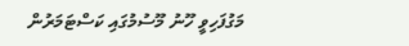މަގުފަހިވީ ހޫނު މޫސުމުގައި ކަސްޓަމަރުން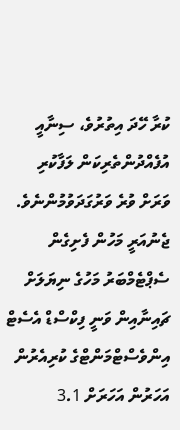ކުރާ ހޭދަ އިތުރުވެ، ސިނާއީ އުފެއްދުންތެރިކަން ލަފާކުރި ވަރަށް ވުރެ ވަރުގަދަވުމުންނެވެ.
ޖެނުއަރީ މަހުން ފެށިގެން ސެޕްޓެމްބަރު މަހުގެ ނިޔަލަށް ޗައިނާއިން ވަނީ ފިކްސްޑް އެސެޓް އިންވެސްޓްމަންޓްގެ ކުރިއެރުން އަހަރުން އަހަރަށް 3.1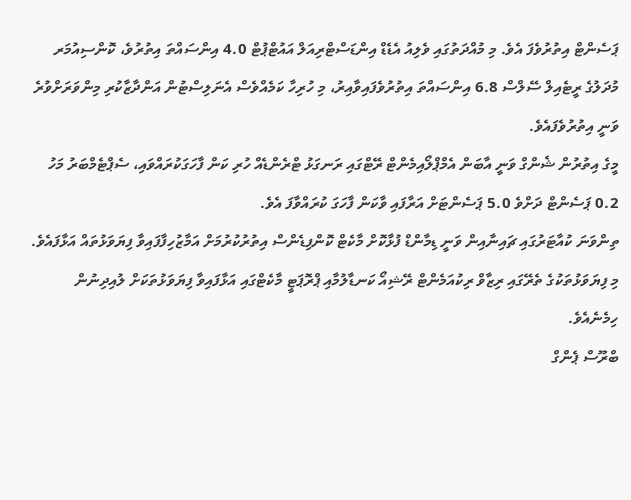ޕަސެންޓް އިތުރުވެފަ އެވެ. މި މުއްދަތުގައި ވެލިއު އެޑެޑް އިންޑަސްޓްރިއަލް އައުޓްޕުޓް 4.0 އިންސައްތަ އިތުރުވެ، ކޮންސިއުމަރ މުދަލުގެ ރީޓެއިލް ސޭލްސް 6.8 އިންސައްތަ އިތުރުވެފައިވާއިރު، މި ހުރިހާ ކަމެއްވެސް އެނަލިސްޓުން އަންދާޒާކުރި މިންވަރަށްވުރެ ވަނީ އިތުރުވެފައެވެ.
މީގެ އިތުރުން ޝެންގް ވަނީ އާބަން އެމްޕްލޯއިމެންޓް ރޭޓްގައި ރަނގަޅު ޓްރެންޑެއް ހުރި ކަން ފާހަގަކުރައްވައި، ސެޕްޓެމްބަރު މަހު 0.2 ޕަސެންޓް ދަށްވެ 5.0 ޕަސެންޓަށް އަރާފައި ވާކަން ފާހަގަ ކުރައްވާފަ އެވެ.
ތިންވަނަ ކުއާޓަރުގައި ޗައިނާއިން ވަނީ ޑިމާންޑް ފުޅާކޮށް މާކެޓް ކޮންފިޑެންސް އިތުރުކުރުމަށް އަމާޒުހިފާފައިވާ ފިޔަވަޅުތައް އަޅާފައެވެ. މި ފިޔަވަޅުތަކުގެ ތެރޭގައި ރިޒާވް ރިކުއަމެންޓް ރޭޝިއޯ ކަނޑާލުމާއި ޕްރޮޕަޓީ މާކެޓްގައި އަޅާފައިވާ ފިޔަވަޅުތަކަށް ލުއިދިނުން ހިމެނެއެވެ.
ބްރޫސް ޕެންގް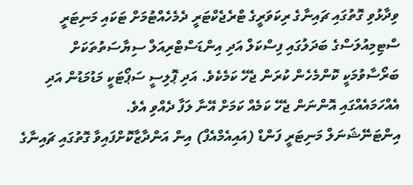ވިދާޅުވި ގޮތުގައި ޗައިނާގެ ރިކަވަރީގެ ޓްރެޖެކްޓަރީ ދެމެހެއްޓުމަށް ޓަކައި މަނިޓަރީ ސްޓިމިއުލަސްގެ ބަދަލުގައި ފިސްކަލް އަދި އިންޑަސްޓްރިއަލް ސިޔާސަތުތަކަށް ބަރޯސާވުމަކީ ކޮންމެހެން ކުރަން ޖެހޭ ކަމެކެވެ. އަދި ޕޮލިސީ ސަޕޯޓަކީ މަޑުމަޑުން އަދި އެއްހަމައެއްގައި އޮންނަން ޖެހޭ ކަމެއް ކަމަށް އޭނާ ލަފާ ދެއްވި އެވެ.
އިންޓަނޭޝަނަލް މަނިޓަރީ ފަންޑް (އައިއެމްއެފް) އިން އަންދާޒާކޮށްފައިވާ ގޮތުގައި ޗައިނާގެ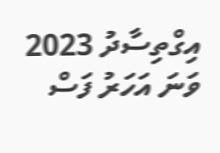އިގްތިސާދު 2023 ވަނަ އަހަރު ފަސް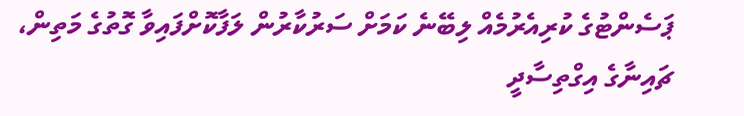ޕަސެންޓުގެ ކުރިއެރުމެއް ލިބޭނެ ކަމަށް ސަރުކާރުން ލަފާކޮށްފައިވާ ގޮތުގެ މަތިން، ޗައިނާގެ އިގްތިސާދީ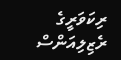ރިކަވަރީގެ ރެޒިލިއަންސް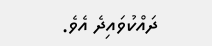ދައްކުވައިދެ އެވެ.